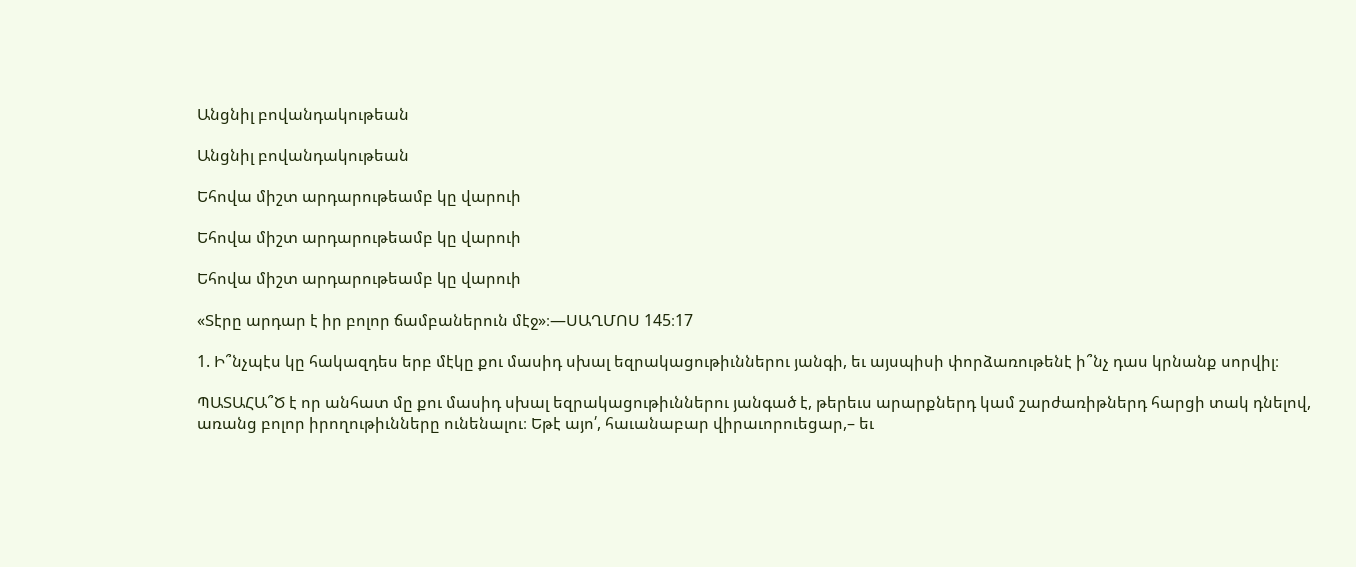Անցնիլ բովանդակութեան

Անցնիլ բովանդակութեան

Եհովա միշտ արդարութեամբ կը վարուի

Եհովա միշտ արդարութեամբ կը վարուի

Եհովա միշտ արդարութեամբ կը վարուի

«Տէրը արդար է իր բոլոր ճամբաներուն մէջ»։—ՍԱՂՄՈՍ 145։17

1. Ի՞նչպէս կը հակազդես երբ մէկը քու մասիդ սխալ եզրակացութիւններու յանգի, եւ այսպիսի փորձառութենէ ի՞նչ դաս կրնանք սորվիլ։

ՊԱՏԱՀԱ՞Ծ է որ անհատ մը քու մասիդ սխալ եզրակացութիւններու յանգած է, թերեւս արարքներդ կամ շարժառիթներդ հարցի տակ դնելով, առանց բոլոր իրողութիւնները ունենալու։ Եթէ այո՛, հաւանաբար վիրաւորուեցար,– եւ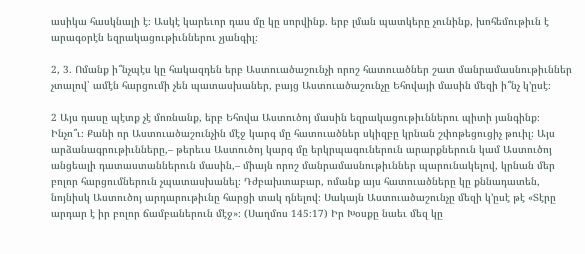ասիկա հասկնալի է։ Ասկէ կարեւոր դաս մը կը սորվինք. երբ լման պատկերը չունինք, խոհեմութիւն է արագօրէն եզրակացութիւններու չյանգիլ։

2, 3. Ոմանք ի՞նչպէս կը հակազդեն երբ Աստուածաշունչի որոշ հատուածներ շատ մանրամասնութիւններ չտալով՝ ամէն հարցումի չեն պատասխաներ, բայց Աստուածաշունչը Եհովայի մասին մեզի ի՞նչ կ’ըսէ։

2 Այս դասը պէտք չէ մոռնանք, երբ Եհովա Աստուծոյ մասին եզրակացութիւններու պիտի յանգինք։ Ինչո՞ւ։ Քանի որ Աստուածաշունչին մէջ կարգ մը հատուածներ սկիզբը կրնան շփոթեցուցիչ թուիլ։ Այս արձանագրութիւնները,– թերեւս Աստուծոյ կարգ մը երկրպագուներուն արարքներուն կամ Աստուծոյ անցեալի դատաստաններուն մասին,– միայն որոշ մանրամասնութիւններ պարունակելով, կրնան մեր բոլոր հարցումներուն չպատասխանել։ Դժբախտաբար, ոմանք այս հատուածները կը քննադատեն, նոյնիսկ Աստուծոյ արդարութիւնը հարցի տակ դնելով։ Սակայն Աստուածաշունչը մեզի կ’ըսէ թէ «Տէրը արդար է իր բոլոր ճամբաներուն մէջ»։ (Սաղմոս 145։17) Իր Խօսքը նաեւ մեզ կը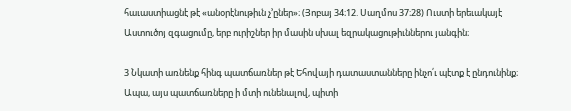հաւաստիացնէ թէ «անօրէնութիւն չ’ըներ»։ (Յոբայ 34։12. Սաղմոս 37։28) Ուստի երեւակայէ Աստուծոյ զգացումը, երբ ուրիշներ իր մասին սխալ եզրակացութիւններու յանգին։

3 Նկատի առնենք հինգ պատճառներ թէ Եհովայի դատաստանները ինչո՛ւ պէտք է ընդունինք։ Ապա, այս պատճառները ի մտի ունենալով, պիտի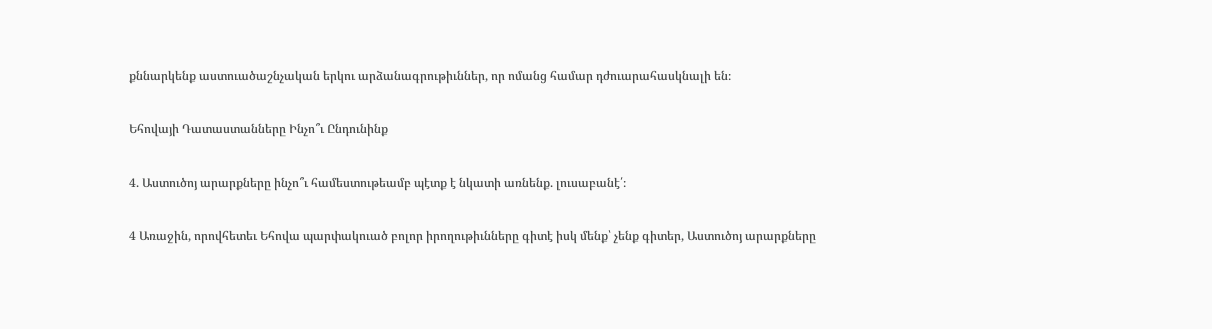քննարկենք աստուածաշնչական երկու արձանագրութիւններ, որ ոմանց համար դժուարահասկնալի են։

Եհովայի Դատաստանները Ինչո՞ւ Ընդունինք

4. Աստուծոյ արարքները ինչո՞ւ համեստութեամբ պէտք է նկատի առնենք. լուսաբանէ՛։

4 Առաջին, որովհետեւ Եհովա պարփակուած բոլոր իրողութիւնները գիտէ իսկ մենք՝ չենք գիտեր, Աստուծոյ արարքները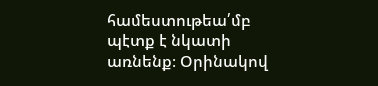համեստութեա՛մբ պէտք է նկատի առնենք։ Օրինակով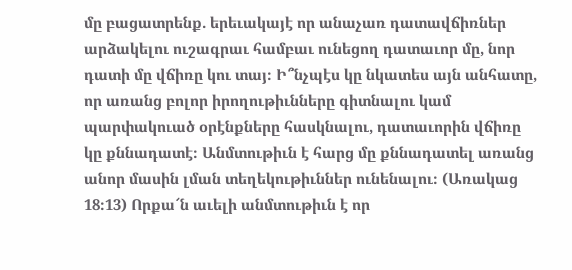մը բացատրենք. երեւակայէ որ անաչառ դատավճիռներ արձակելու ուշագրաւ համբաւ ունեցող դատաւոր մը, նոր դատի մը վճիռը կու տայ։ Ի՞նչպէս կը նկատես այն անհատը, որ առանց բոլոր իրողութիւնները գիտնալու կամ պարփակուած օրէնքները հասկնալու, դատաւորին վճիռը կը քննադատէ։ Անմտութիւն է հարց մը քննադատել առանց անոր մասին լման տեղեկութիւններ ունենալու։ (Առակաց 18։13) Որքա՜ն աւելի անմտութիւն է որ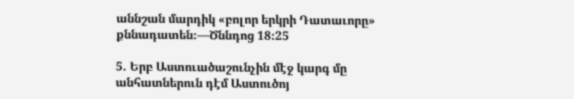աննշան մարդիկ «բոլոր երկրի Դատաւորը» քննադատեն։—Ծննդոց 18։25

5. Երբ Աստուածաշունչին մէջ կարգ մը անհատներուն դէմ Աստուծոյ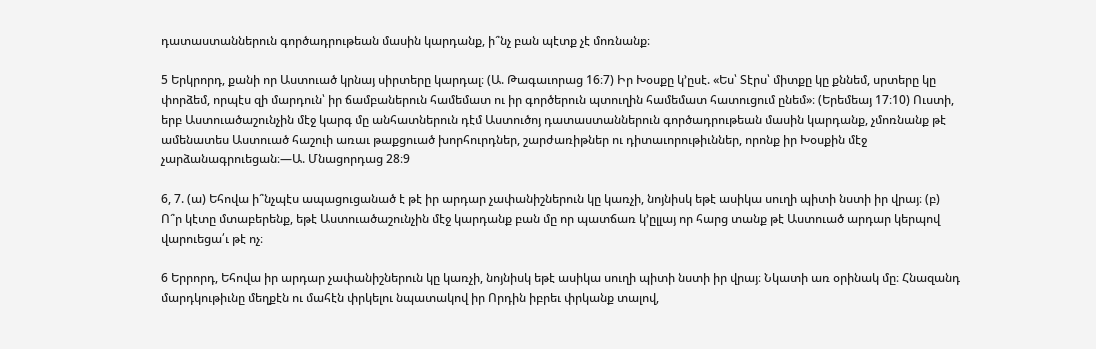դատաստաններուն գործադրութեան մասին կարդանք, ի՞նչ բան պէտք չէ մոռնանք։

5 Երկրորդ, քանի որ Աստուած կրնայ սիրտերը կարդալ։ (Ա. Թագաւորաց 16։7) Իր Խօսքը կ’ըսէ. «Ես՝ Տէրս՝ միտքը կը քննեմ, սրտերը կը փորձեմ, որպէս զի մարդուն՝ իր ճամբաներուն համեմատ ու իր գործերուն պտուղին համեմատ հատուցում ընեմ»։ (Երեմեայ 17։10) Ուստի, երբ Աստուածաշունչին մէջ կարգ մը անհատներուն դէմ Աստուծոյ դատաստաններուն գործադրութեան մասին կարդանք, չմոռնանք թէ ամենատես Աստուած հաշուի առաւ թաքցուած խորհուրդներ, շարժառիթներ ու դիտաւորութիւններ, որոնք իր Խօսքին մէջ չարձանագրուեցան։—Ա. Մնացորդաց 28։9

6, 7. (ա) Եհովա ի՞նչպէս ապացուցանած է թէ իր արդար չափանիշներուն կը կառչի, նոյնիսկ եթէ ասիկա սուղի պիտի նստի իր վրայ։ (բ) Ո՞ր կէտը մտաբերենք, եթէ Աստուածաշունչին մէջ կարդանք բան մը որ պատճառ կ’ըլլայ որ հարց տանք թէ Աստուած արդար կերպով վարուեցա՛ւ թէ ոչ։

6 Երրորդ, Եհովա իր արդար չափանիշներուն կը կառչի, նոյնիսկ եթէ ասիկա սուղի պիտի նստի իր վրայ։ Նկատի առ օրինակ մը։ Հնազանդ մարդկութիւնը մեղքէն ու մահէն փրկելու նպատակով իր Որդին իբրեւ փրկանք տալով,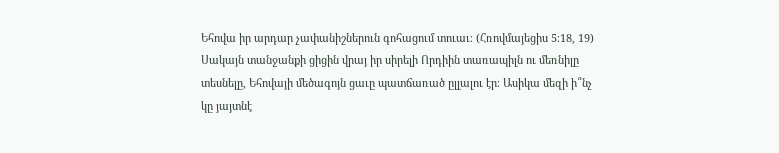Եհովա իր արդար չափանիշներուն գոհացում տուաւ։ (Հռովմայեցիս 5։18, 19) Սակայն տանջանքի ցիցին վրայ իր սիրելի Որդիին տառապիլն ու մեռնիլը տեսնելը, Եհովայի մեծագոյն ցաւը պատճառած ըլլալու էր։ Ասիկա մեզի ի՞նչ կը յայտնէ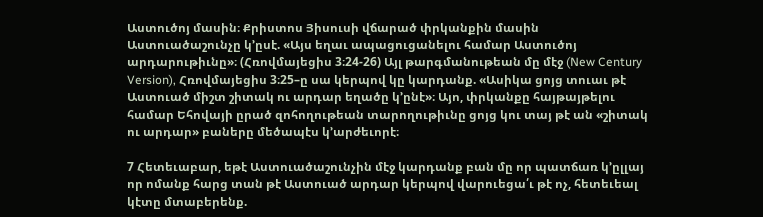Աստուծոյ մասին։ Քրիստոս Յիսուսի վճարած փրկանքին մասին Աստուածաշունչը կ’ըսէ. «Այս եղաւ ապացուցանելու համար Աստուծոյ արդարութիւնը»։ (Հռովմայեցիս 3։24-26) Այլ թարգմանութեան մը մէջ (New Century Version), Հռովմայեցիս 3։25–ը սա կերպով կը կարդանք. «Ասիկա ցոյց տուաւ թէ Աստուած միշտ շիտակ ու արդար եղածը կ’ընէ»։ Այո, փրկանքը հայթայթելու համար Եհովայի ըրած զոհողութեան տարողութիւնը ցոյց կու տայ թէ ան «շիտակ ու արդար» բաները մեծապէս կ’արժեւորէ։

7 Հետեւաբար, եթէ Աստուածաշունչին մէջ կարդանք բան մը որ պատճառ կ’ըլլայ որ ոմանք հարց տան թէ Աստուած արդար կերպով վարուեցա՛ւ թէ ոչ, հետեւեալ կէտը մտաբերենք.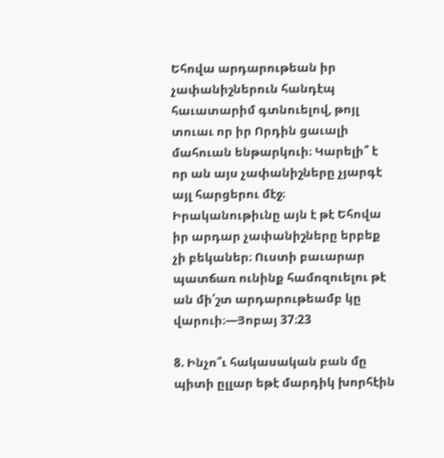Եհովա արդարութեան իր չափանիշներուն հանդէպ հաւատարիմ գտնուելով, թոյլ տուաւ որ իր Որդին ցաւալի մահուան ենթարկուի։ Կարելի՞ է որ ան այս չափանիշները չյարգէ այլ հարցերու մէջ։ Իրականութիւնը այն է թէ Եհովա իր արդար չափանիշները երբեք չի բեկաներ։ Ուստի բաւարար պատճառ ունինք համոզուելու թէ ան մի՛շտ արդարութեամբ կը վարուի։—Յոբայ 37։23

8. Ինչո՞ւ հակասական բան մը պիտի ըլլար եթէ մարդիկ խորհէին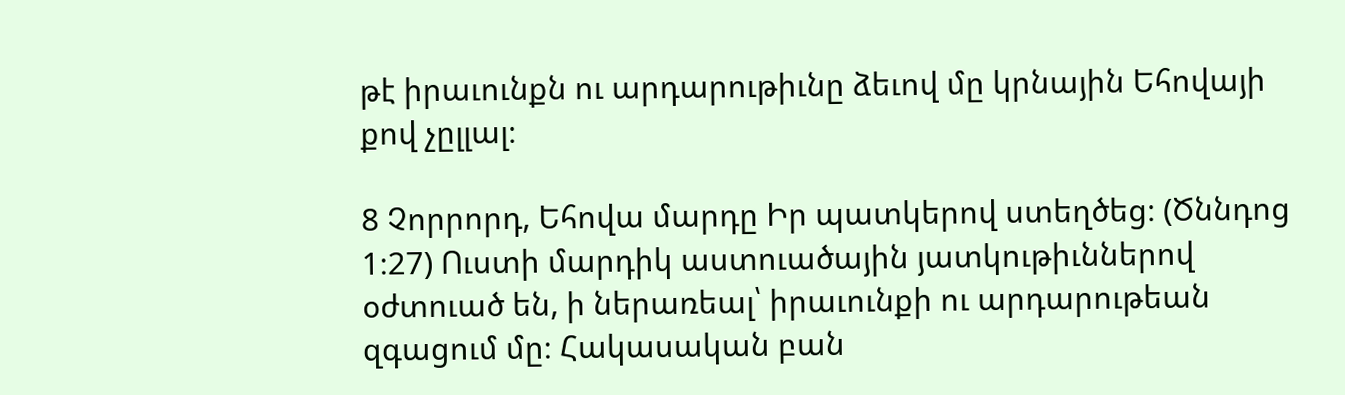թէ իրաւունքն ու արդարութիւնը ձեւով մը կրնային Եհովայի քով չըլլալ։

8 Չորրորդ, Եհովա մարդը Իր պատկերով ստեղծեց։ (Ծննդոց 1։27) Ուստի մարդիկ աստուածային յատկութիւններով օժտուած են, ի ներառեալ՝ իրաւունքի ու արդարութեան զգացում մը։ Հակասական բան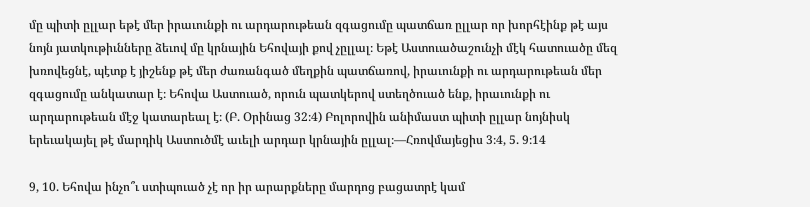մը պիտի ըլլար եթէ մեր իրաւունքի ու արդարութեան զգացումը պատճառ ըլլար որ խորհէինք թէ այս նոյն յատկութիւնները ձեւով մը կրնային Եհովայի քով չըլլալ։ Եթէ Աստուածաշունչի մէկ հատուածը մեզ խռովեցնէ, պէտք է յիշենք թէ մեր ժառանգած մեղքին պատճառով, իրաւունքի ու արդարութեան մեր զգացումը անկատար է։ Եհովա Աստուած, որուն պատկերով ստեղծուած ենք, իրաւունքի ու արդարութեան մէջ կատարեալ է։ (Բ. Օրինաց 32։4) Բոլորովին անիմաստ պիտի ըլլար նոյնիսկ երեւակայել թէ մարդիկ Աստուծմէ աւելի արդար կրնային ըլլալ։—Հռովմայեցիս 3։4, 5. 9։14

9, 10. Եհովա ինչո՞ւ ստիպուած չէ որ իր արարքները մարդոց բացատրէ կամ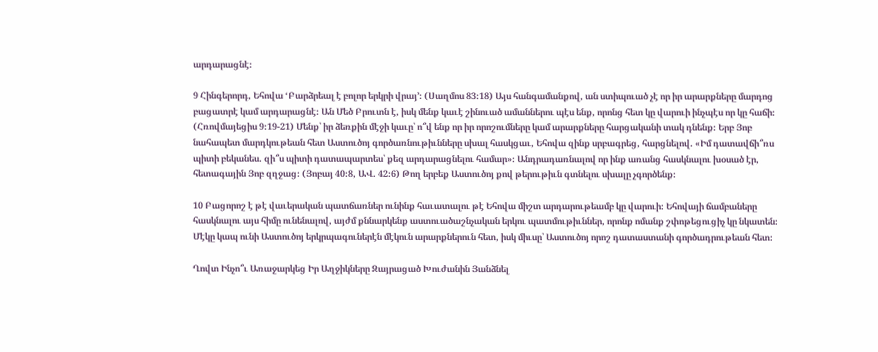արդարացնէ։

9 Հինգերորդ, Եհովա ‘Բարձրեալ է բոլոր երկրի վրայ’։ (Սաղմոս 83։18) Այս հանգամանքով, ան ստիպուած չէ որ իր արարքները մարդոց բացատրէ կամ արդարացնէ։ Ան Մեծ Բրուտն է, իսկ մենք կաւէ շինուած ամաններու պէս ենք, որոնց հետ կը վարուի ինչպէս որ կը հաճի։ (Հռովմայեցիս 9։19-21) Մենք՝ իր ձեռքին մէջի կաւը՝ ո՞վ ենք որ իր որոշումները կամ արարքները հարցականի տակ դնենք։ Երբ Յոբ նահապետ մարդկութեան հետ Աստուծոյ գործառնութիւնները սխալ հասկցաւ, Եհովա զինք սրբագրեց, հարցնելով. «Իմ դատավճի՞ռս պիտի բեկանես. զի՞ս պիտի դատապարտես՝ քեզ արդարացնելու համար»։ Անդրադառնալով որ ինք առանց հասկնալու խօսած էր, հետագային Յոբ զղջաց։ (Յոբայ 40։8, ԱՎ. 42։6) Թող երբեք Աստուծոյ քով թերութիւն գտնելու սխալը չգործենք։

10 Բացորոշ է թէ վաւերական պատճառներ ունինք հաւատալու թէ Եհովա միշտ արդարութեամբ կը վարուի։ Եհովայի ճամբաները հասկնալու այս հիմը ունենալով, այժմ քննարկենք աստուածաշնչական երկու պատմութիւններ, որոնք ոմանք շփոթեցուցիչ կը նկատեն։ Մէկը կապ ունի Աստուծոյ երկրպագուներէն մէկուն արարքներուն հետ, իսկ միւսը՝ Աստուծոյ որոշ դատաստանի գործադրութեան հետ։

Ղովտ Ինչո՞ւ Առաջարկեց Իր Աղջիկները Զայրացած Խուժանին Յանձնել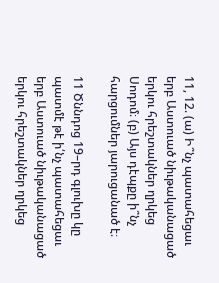11, 12. (ա) Ի՞նչ պատահեցաւ երբ Աստուած նիւթականացած երկու հրեշտակներ ղրկեց Սոդոմ։ (բ) Այս դէպքը ի՞նչ հարցումներ յարուցանած է։

11 Ծննդոց 19–րդ գլուխը կը պատմէ թէ ի՛նչ պատահեցաւ երբ Աստուած նիւթականացած երկու հրեշտակներ ղրկեց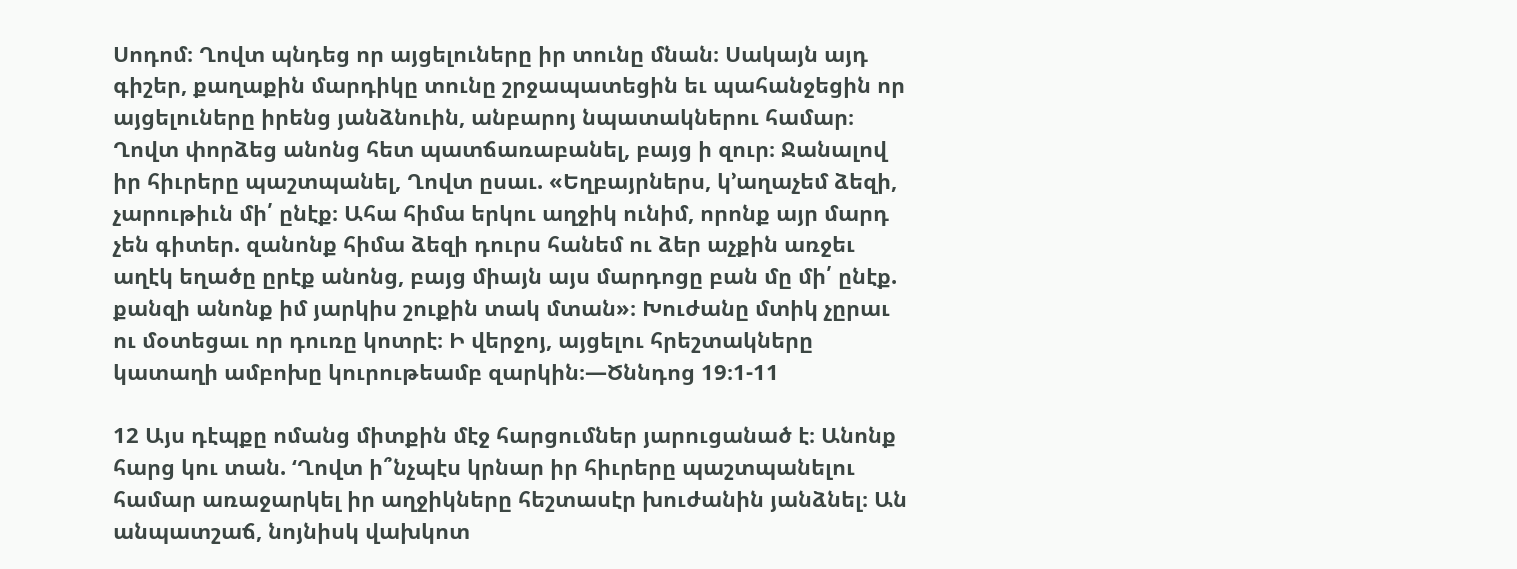Սոդոմ։ Ղովտ պնդեց որ այցելուները իր տունը մնան։ Սակայն այդ գիշեր, քաղաքին մարդիկը տունը շրջապատեցին եւ պահանջեցին որ այցելուները իրենց յանձնուին, անբարոյ նպատակներու համար։ Ղովտ փորձեց անոնց հետ պատճառաբանել, բայց ի զուր։ Ջանալով իր հիւրերը պաշտպանել, Ղովտ ըսաւ. «Եղբայրներս, կ’աղաչեմ ձեզի, չարութիւն մի՛ ընէք։ Ահա հիմա երկու աղջիկ ունիմ, որոնք այր մարդ չեն գիտեր. զանոնք հիմա ձեզի դուրս հանեմ ու ձեր աչքին առջեւ աղէկ եղածը ըրէք անոնց, բայց միայն այս մարդոցը բան մը մի՛ ընէք. քանզի անոնք իմ յարկիս շուքին տակ մտան»։ Խուժանը մտիկ չըրաւ ու մօտեցաւ որ դուռը կոտրէ։ Ի վերջոյ, այցելու հրեշտակները կատաղի ամբոխը կուրութեամբ զարկին։—Ծննդոց 19։1-11

12 Այս դէպքը ոմանց միտքին մէջ հարցումներ յարուցանած է։ Անոնք հարց կու տան. ‘Ղովտ ի՞նչպէս կրնար իր հիւրերը պաշտպանելու համար առաջարկել իր աղջիկները հեշտասէր խուժանին յանձնել։ Ան անպատշաճ, նոյնիսկ վախկոտ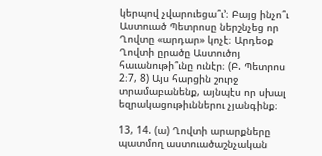կերպով չվարուեցա՞ւ’։ Բայց ինչո՞ւ Աստուած Պետրոսը ներշնչեց որ Ղովտը «արդար» կոչէ։ Արդեօք Ղովտի ըրածը Աստուծոյ հաւանութի՞ւնը ունէր։ (Բ. Պետրոս 2։7, 8) Այս հարցին շուրջ տրամաբանենք, այնպէս որ սխալ եզրակացութիւններու չյանգինք։

13, 14. (ա) Ղովտի արարքները պատմող աստուածաշնչական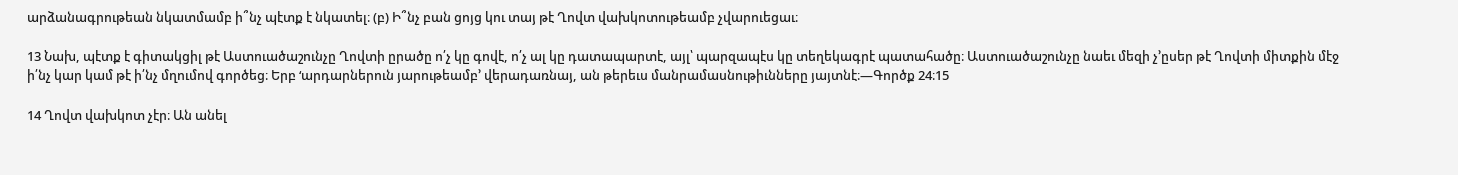արձանագրութեան նկատմամբ ի՞նչ պէտք է նկատել։ (բ) Ի՞նչ բան ցոյց կու տայ թէ Ղովտ վախկոտութեամբ չվարուեցաւ։

13 Նախ, պէտք է գիտակցիլ թէ Աստուածաշունչը Ղովտի ըրածը ո՛չ կը գովէ, ո՛չ ալ կը դատապարտէ, այլ՝ պարզապէս կը տեղեկագրէ պատահածը։ Աստուածաշունչը նաեւ մեզի չ’ըսեր թէ Ղովտի միտքին մէջ ի՛նչ կար կամ թէ ի՛նչ մղումով գործեց։ Երբ ‘արդարներուն յարութեամբ’ վերադառնայ, ան թերեւս մանրամասնութիւնները յայտնէ։—Գործք 24։15

14 Ղովտ վախկոտ չէր։ Ան անել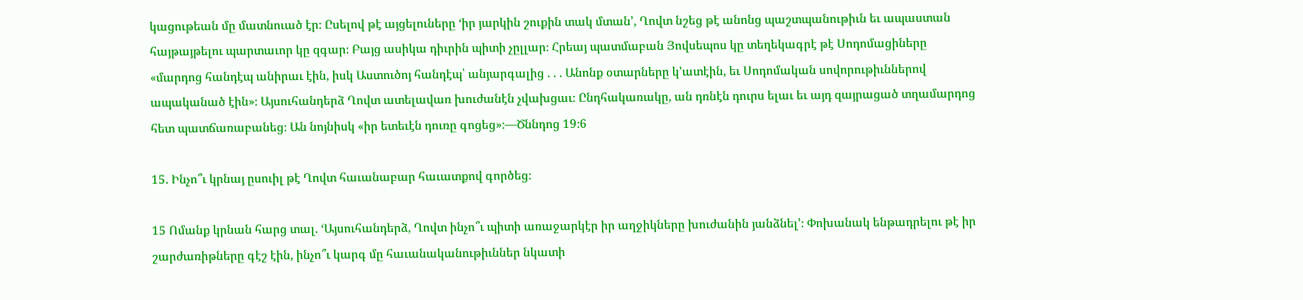կացութեան մը մատնուած էր։ Ըսելով թէ այցելուները ‘իր յարկին շուքին տակ մտան’, Ղովտ նշեց թէ անոնց պաշտպանութիւն եւ ապաստան հայթայթելու պարտաւոր կը զգար։ Բայց ասիկա դիւրին պիտի չըլլար։ Հրեայ պատմաբան Յովսեպոս կը տեղեկագրէ թէ Սոդոմացիները «մարդոց հանդէպ անիրաւ էին, իսկ Աստուծոյ հանդէպ՝ անյարգալից . . . Անոնք օտարները կ’ատէին, եւ Սոդոմական սովորութիւններով ապականած էին»։ Այսուհանդերձ Ղովտ ատելավառ խուժանէն չվախցաւ։ Ընդհակառակը, ան դռնէն դուրս ելաւ եւ այդ զայրացած տղամարդոց հետ պատճառաբանեց։ Ան նոյնիսկ «իր ետեւէն դուռը գոցեց»։—Ծննդոց 19։6

15. Ինչո՞ւ կրնայ ըսուիլ թէ Ղովտ հաւանաբար հաւատքով գործեց։

15 Ոմանք կրնան հարց տալ. ‘Այսուհանդերձ, Ղովտ ինչո՞ւ պիտի առաջարկէր իր աղջիկները խուժանին յանձնել’։ Փոխանակ ենթադրելու թէ իր շարժառիթները գէշ էին, ինչո՞ւ կարգ մը հաւանականութիւններ նկատի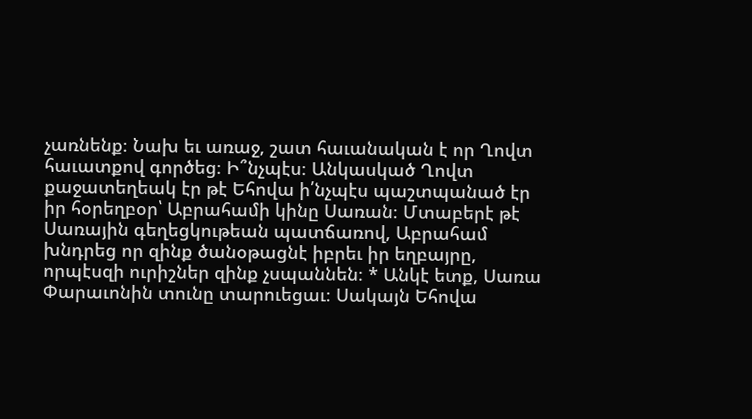չառնենք։ Նախ եւ առաջ, շատ հաւանական է որ Ղովտ հաւատքով գործեց։ Ի՞նչպէս։ Անկասկած Ղովտ քաջատեղեակ էր թէ Եհովա ի՛նչպէս պաշտպանած էր իր հօրեղբօր՝ Աբրահամի կինը Սառան։ Մտաբերէ թէ Սառային գեղեցկութեան պատճառով, Աբրահամ խնդրեց որ զինք ծանօթացնէ իբրեւ իր եղբայրը, որպէսզի ուրիշներ զինք չսպաննեն։ * Անկէ ետք, Սառա Փարաւոնին տունը տարուեցաւ։ Սակայն Եհովա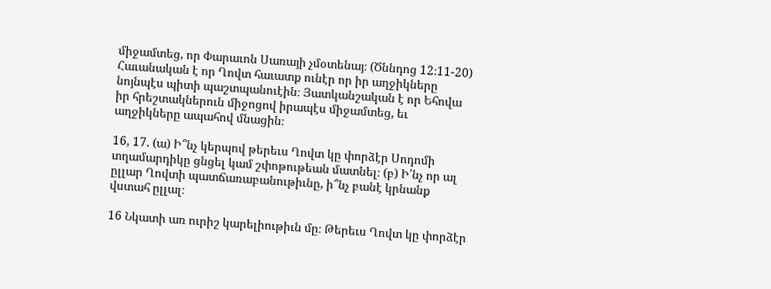միջամտեց, որ Փարաւոն Սառայի չմօտենայ։ (Ծննդոց 12։11-20) Հաւանական է որ Ղովտ հաւատք ունէր որ իր աղջիկները նոյնպէս պիտի պաշտպանուէին։ Յատկանշական է որ Եհովա իր հրեշտակներուն միջոցով իրապէս միջամտեց, եւ աղջիկները ապահով մնացին։

16, 17. (ա) Ի՞նչ կերպով թերեւս Ղովտ կը փորձէր Սոդոմի տղամարդիկը ցնցել կամ շփոթութեան մատնել։ (բ) Ի՛նչ որ ալ ըլլար Ղովտի պատճառաբանութիւնը, ի՞նչ բանէ կրնանք վստահ ըլլալ։

16 Նկատի առ ուրիշ կարելիութիւն մը։ Թերեւս Ղովտ կը փորձէր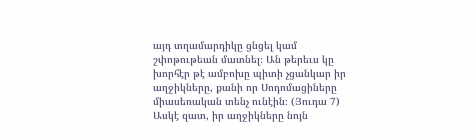այդ տղամարդիկը ցնցել կամ շփոթութեան մատնել։ Ան թերեւս կը խորհէր թէ ամբոխը պիտի չցանկար իր աղջիկները, քանի որ Սոդոմացիները միասեռական տենչ ունէին։ (Յուդա 7) Ասկէ զատ, իր աղջիկները նոյն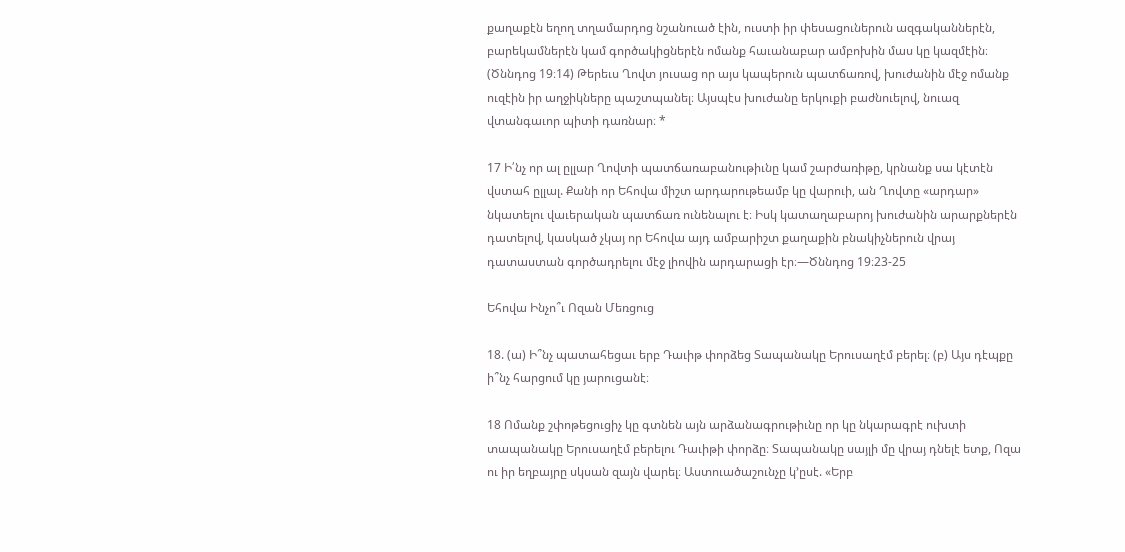քաղաքէն եղող տղամարդոց նշանուած էին, ուստի իր փեսացուներուն ազգականներէն, բարեկամներէն կամ գործակիցներէն ոմանք հաւանաբար ամբոխին մաս կը կազմէին։ (Ծննդոց 19։14) Թերեւս Ղովտ յուսաց որ այս կապերուն պատճառով, խուժանին մէջ ոմանք ուզէին իր աղջիկները պաշտպանել։ Այսպէս խուժանը երկուքի բաժնուելով, նուազ վտանգաւոր պիտի դառնար։ *

17 Ի՛նչ որ ալ ըլլար Ղովտի պատճառաբանութիւնը կամ շարժառիթը, կրնանք սա կէտէն վստահ ըլլալ. Քանի որ Եհովա միշտ արդարութեամբ կը վարուի, ան Ղովտը «արդար» նկատելու վաւերական պատճառ ունենալու է։ Իսկ կատաղաբարոյ խուժանին արարքներէն դատելով, կասկած չկայ որ Եհովա այդ ամբարիշտ քաղաքին բնակիչներուն վրայ դատաստան գործադրելու մէջ լիովին արդարացի էր։—Ծննդոց 19։23-25

Եհովա Ինչո՞ւ Ոզան Մեռցուց

18. (ա) Ի՞նչ պատահեցաւ երբ Դաւիթ փորձեց Տապանակը Երուսաղէմ բերել։ (բ) Այս դէպքը ի՞նչ հարցում կը յարուցանէ։

18 Ոմանք շփոթեցուցիչ կը գտնեն այն արձանագրութիւնը որ կը նկարագրէ ուխտի տապանակը Երուսաղէմ բերելու Դաւիթի փորձը։ Տապանակը սայլի մը վրայ դնելէ ետք, Ոզա ու իր եղբայրը սկսան զայն վարել։ Աստուածաշունչը կ’ըսէ. «Երբ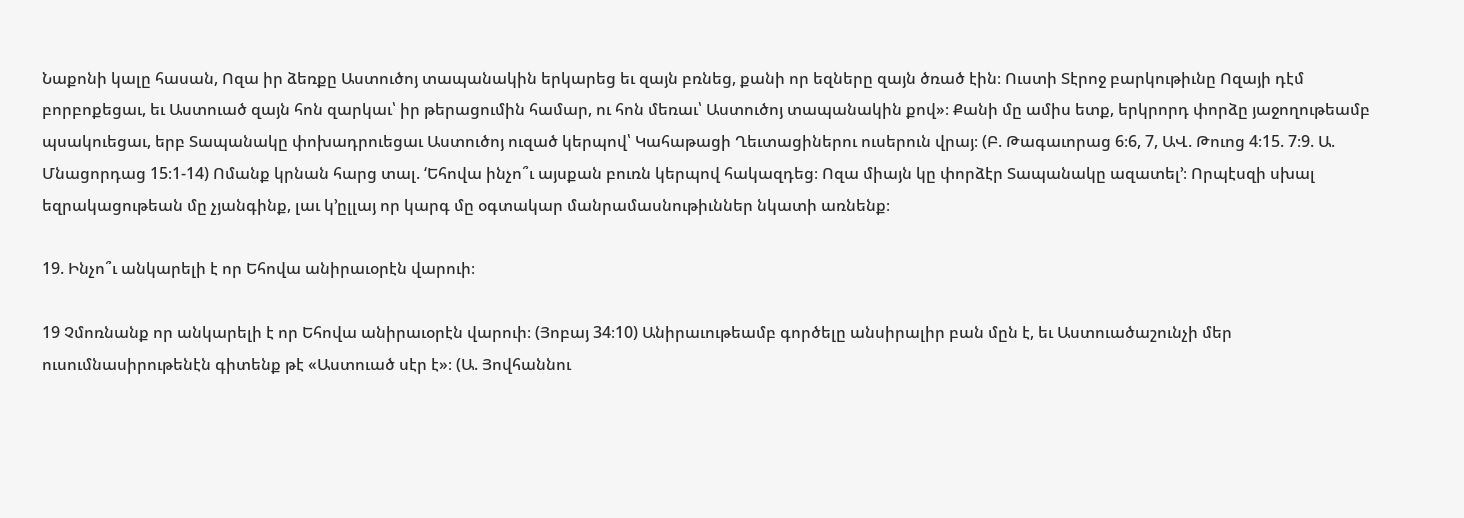Նաքոնի կալը հասան, Ոզա իր ձեռքը Աստուծոյ տապանակին երկարեց եւ զայն բռնեց, քանի որ եզները զայն ծռած էին։ Ուստի Տէրոջ բարկութիւնը Ոզայի դէմ բորբոքեցաւ, եւ Աստուած զայն հոն զարկաւ՝ իր թերացումին համար, ու հոն մեռաւ՝ Աստուծոյ տապանակին քով»։ Քանի մը ամիս ետք, երկրորդ փորձը յաջողութեամբ պսակուեցաւ, երբ Տապանակը փոխադրուեցաւ Աստուծոյ ուզած կերպով՝ Կահաթացի Ղեւտացիներու ուսերուն վրայ։ (Բ. Թագաւորաց 6։6, 7, ԱՎ. Թուոց 4։15. 7։9. Ա. Մնացորդաց 15։1-14) Ոմանք կրնան հարց տալ. ‘Եհովա ինչո՞ւ այսքան բուռն կերպով հակազդեց։ Ոզա միայն կը փորձէր Տապանակը ազատել’։ Որպէսզի սխալ եզրակացութեան մը չյանգինք, լաւ կ’ըլլայ որ կարգ մը օգտակար մանրամասնութիւններ նկատի առնենք։

19. Ինչո՞ւ անկարելի է որ Եհովա անիրաւօրէն վարուի։

19 Չմոռնանք որ անկարելի է որ Եհովա անիրաւօրէն վարուի։ (Յոբայ 34։10) Անիրաւութեամբ գործելը անսիրալիր բան մըն է, եւ Աստուածաշունչի մեր ուսումնասիրութենէն գիտենք թէ «Աստուած սէր է»։ (Ա. Յովհաննու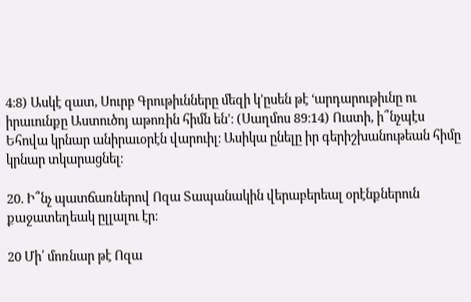4։8) Ասկէ զատ, Սուրբ Գրութիւնները մեզի կ’ըսեն թէ ‘արդարութիւնը ու իրաւունքը Աստուծոյ աթոռին հիմն են’։ (Սաղմոս 89։14) Ուստի, ի՞նչպէս Եհովա կրնար անիրաւօրէն վարուիլ։ Ասիկա ընելը իր գերիշխանութեան հիմը կրնար տկարացնել։

20. Ի՞նչ պատճառներով Ոզա Տապանակին վերաբերեալ օրէնքներուն քաջատեղեակ ըլլալու էր։

20 Մի՛ մոռնար թէ Ոզա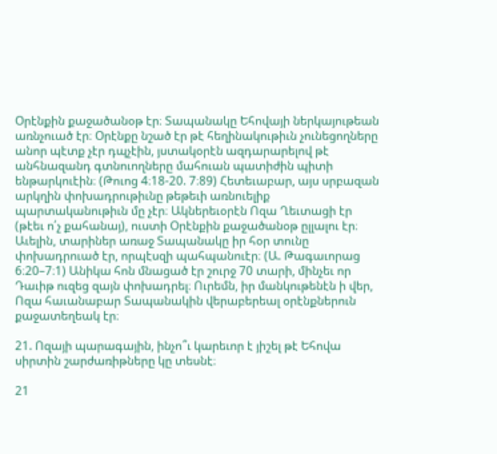Օրէնքին քաջածանօթ էր։ Տապանակը Եհովայի ներկայութեան առնչուած էր։ Օրէնքը նշած էր թէ հեղինակութիւն չունեցողները անոր պէտք չէր դպչէին, յստակօրէն ազդարարելով թէ անհնազանդ գտնուողները մահուան պատիժին պիտի ենթարկուէին։ (Թուոց 4։18-20. 7։89) Հետեւաբար, այս սրբազան արկղին փոխադրութիւնը թեթեւի առնուելիք պարտականութիւն մը չէր։ Ակներեւօրէն Ոզա Ղեւտացի էր (թէեւ ո՛չ քահանայ), ուստի Օրէնքին քաջածանօթ ըլլալու էր։ Աւելին, տարիներ առաջ Տապանակը իր հօր տունը փոխադրուած էր, որպէսզի պահպանուէր։ (Ա. Թագաւորաց 6։20–7։1) Անիկա հոն մնացած էր շուրջ 70 տարի, մինչեւ որ Դաւիթ ուզեց զայն փոխադրել։ Ուրեմն, իր մանկութենէն ի վեր, Ոզա հաւանաբար Տապանակին վերաբերեալ օրէնքներուն քաջատեղեակ էր։

21. Ոզայի պարագային, ինչո՞ւ կարեւոր է յիշել թէ Եհովա սիրտին շարժառիթները կը տեսնէ։

21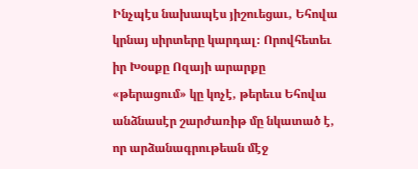Ինչպէս նախապէս յիշուեցաւ, Եհովա կրնայ սիրտերը կարդալ։ Որովհետեւ իր Խօսքը Ոզայի արարքը «թերացում» կը կոչէ, թերեւս Եհովա անձնասէր շարժառիթ մը նկատած է, որ արձանագրութեան մէջ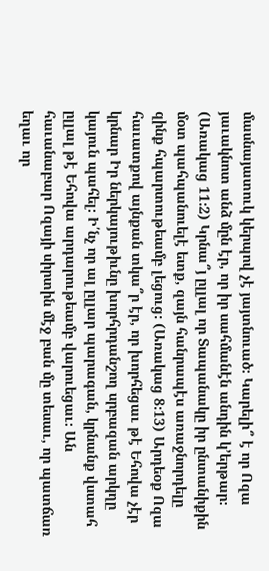մասնայատուկ կերպով չէ յայտնուած։ Կարելի՞ է որ Ոզա յաւակնոտ անձ մըն էր, որ իր սահմանէն անդին կ’երթար։ (Առակաց 11։2) Կրնա՞յ ըլլալ որ Տապանակը իր ընտանիքին մօտ պահպանուելէ ետք, զայն հանրապէս առաջնորդելը զինք հպարտութեամբ լեցուց։ (Առակաց 8։13) Արդեօք Ոզա հաւատքով այնքան տկա՞ր էր, որ խորհեցաւ թէ Եհովա չէր կրնար Իր ներկայութիւնը խորհրդանշող սրբազան արկղը կայուն պահել։ Ի՛նչ որ ալ ըլլար պարագան, կրնանք վստահ ըլլալ թէ Եհովա արդարութեամբ վարուեցաւ։ Ան հաւանաբար Ոզայի սիրտին մէջ բան մը տեսաւ, որ պատճառ եղաւ որ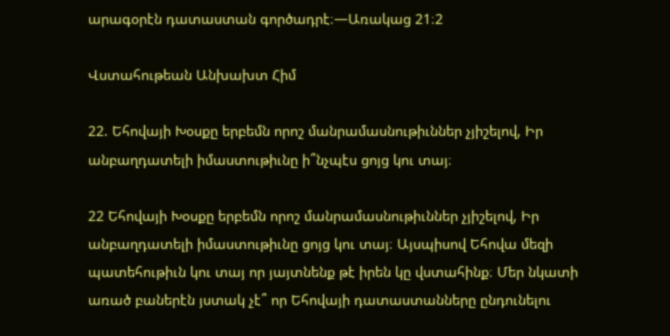արագօրէն դատաստան գործադրէ։—Առակաց 21։2

Վստահութեան Անխախտ Հիմ

22. Եհովայի Խօսքը երբեմն որոշ մանրամասնութիւններ չյիշելով, Իր անբաղդատելի իմաստութիւնը ի՞նչպէս ցոյց կու տայ։

22 Եհովայի Խօսքը երբեմն որոշ մանրամասնութիւններ չյիշելով, Իր անբաղդատելի իմաստութիւնը ցոյց կու տայ։ Այսպիսով Եհովա մեզի պատեհութիւն կու տայ որ յայտնենք թէ իրեն կը վստահինք։ Մեր նկատի առած բաներէն յստակ չէ՞ որ Եհովայի դատաստանները ընդունելու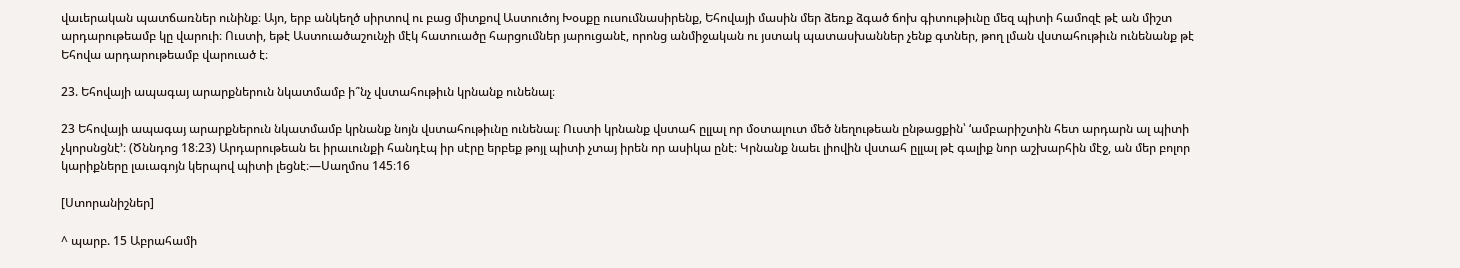վաւերական պատճառներ ունինք։ Այո, երբ անկեղծ սիրտով ու բաց միտքով Աստուծոյ Խօսքը ուսումնասիրենք, Եհովայի մասին մեր ձեռք ձգած ճոխ գիտութիւնը մեզ պիտի համոզէ թէ ան միշտ արդարութեամբ կը վարուի։ Ուստի, եթէ Աստուածաշունչի մէկ հատուածը հարցումներ յարուցանէ, որոնց անմիջական ու յստակ պատասխաններ չենք գտներ, թող լման վստահութիւն ունենանք թէ Եհովա արդարութեամբ վարուած է։

23. Եհովայի ապագայ արարքներուն նկատմամբ ի՞նչ վստահութիւն կրնանք ունենալ։

23 Եհովայի ապագայ արարքներուն նկատմամբ կրնանք նոյն վստահութիւնը ունենալ։ Ուստի կրնանք վստահ ըլլալ որ մօտալուտ մեծ նեղութեան ընթացքին՝ ‘ամբարիշտին հետ արդարն ալ պիտի չկորսնցնէ’։ (Ծննդոց 18։23) Արդարութեան եւ իրաւունքի հանդէպ իր սէրը երբեք թոյլ պիտի չտայ իրեն որ ասիկա ընէ։ Կրնանք նաեւ լիովին վստահ ըլլալ թէ գալիք նոր աշխարհին մէջ, ան մեր բոլոր կարիքները լաւագոյն կերպով պիտի լեցնէ։—Սաղմոս 145։16

[Ստորանիշներ]

^ պարբ. 15 Աբրահամի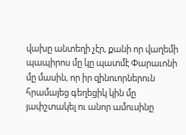վախը անտեղի չէր, քանի որ վաղեմի պապիրոս մը կը պատմէ Փարաւոնի մը մասին, որ իր զինուորներուն հրամայեց գեղեցիկ կին մը յափշտակել ու անոր ամուսինը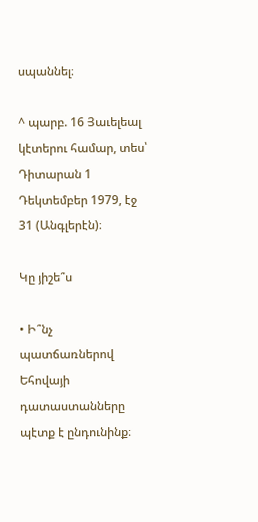սպաննել։

^ պարբ. 16 Յաւելեալ կէտերու համար, տես՝ Դիտարան 1 Դեկտեմբեր 1979, էջ 31 (Անգլերէն)։

Կը յիշե՞ս

• Ի՞նչ պատճառներով Եհովայի դատաստանները պէտք է ընդունինք։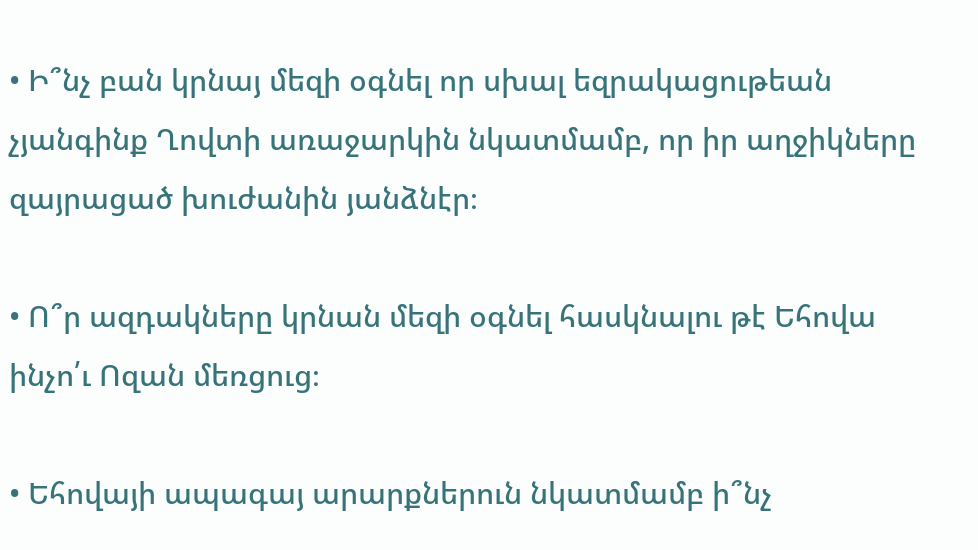• Ի՞նչ բան կրնայ մեզի օգնել որ սխալ եզրակացութեան չյանգինք Ղովտի առաջարկին նկատմամբ, որ իր աղջիկները զայրացած խուժանին յանձնէր։

• Ո՞ր ազդակները կրնան մեզի օգնել հասկնալու թէ Եհովա ինչո՛ւ Ոզան մեռցուց։

• Եհովայի ապագայ արարքներուն նկատմամբ ի՞նչ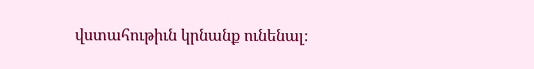վստահութիւն կրնանք ունենալ։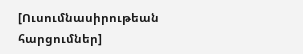[Ուսումնասիրութեան հարցումներ]